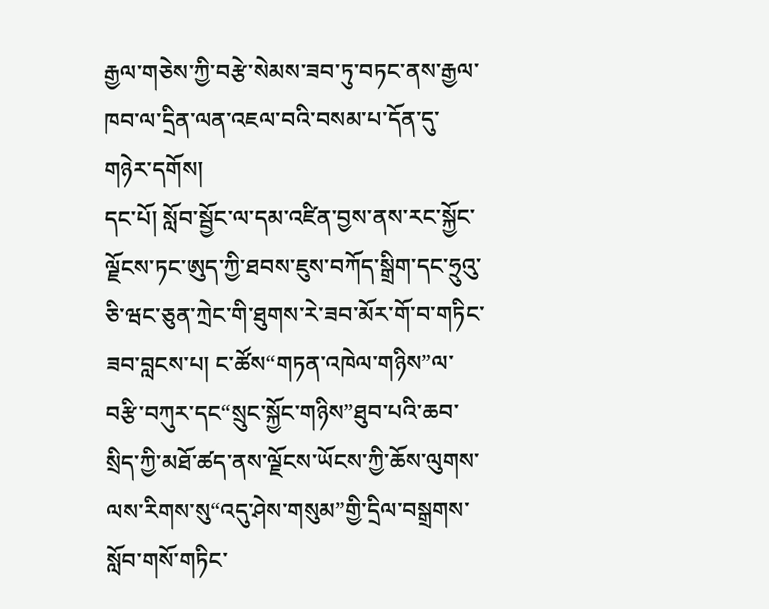རྒྱལ་གཅེས་ཀྱི་བརྩེ་སེམས་ཟབ་ཏུ་བཏང་ནས་རྒྱལ་ཁབ་ལ་དྲིན་ལན་འཇལ་བའི་བསམ་པ་དོན་དུ་གཉེར་དགོས།
དང་པོ། སློབ་སྦྱོང་ལ་དམ་འཛིན་བྱས་ནས་རང་སྐྱོང་ལྗོངས་ཏང་ཨུད་ཀྱི་ཐབས་ཇུས་བཀོད་སྒྲིག་དང་ཧྲུའུ་ཅི་ཝང་ཅུན་ཀྲེང་གི་ཐུགས་རེ་ཟབ་མོར་གོ་བ་གཏིང་ཟབ་བླངས་པ། ང་ཚོས“གཏན་འཁེལ་གཉིས”ལ་བརྩི་བཀུར་དང“སྲུང་སྐྱོང་གཉིས”ཐུབ་པའི་ཆབ་སྲིད་ཀྱི་མཐོ་ཚད་ནས་ལྗོངས་ཡོངས་ཀྱི་ཆོས་ལུགས་ལས་རིགས་སུ“འདུ་ཤེས་གསུམ”གྱི་དྲིལ་བསྒྲགས་སློབ་གསོ་གཏིང་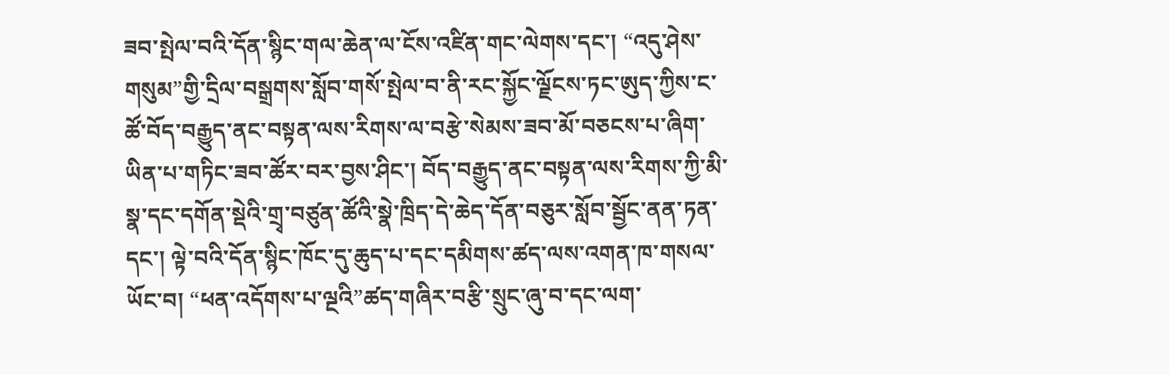ཟབ་སྤེལ་བའི་དོན་སྙིང་གལ་ཆེན་ལ་ངོས་འཛིན་གང་ལེགས་དང་། “འདུ་ཤེས་གསུམ”གྱི་དྲིལ་བསྒྲགས་སློབ་གསོ་སྤེལ་བ་ནི་རང་སྐྱོང་ལྗོངས་ཏང་ཨུད་ཀྱིས་ང་ཚོ་བོད་བརྒྱུད་ནང་བསྟན་ལས་རིགས་ལ་བརྩེ་སེམས་ཟབ་མོ་བཅངས་པ་ཞིག་ཡིན་པ་གཏིང་ཟབ་ཚོར་བར་བྱས་ཤིང་། བོད་བརྒྱུད་ནང་བསྟན་ལས་རིགས་ཀྱི་མི་སྣ་དང་དགོན་སྡེའི་གྲྭ་བཙུན་ཚོའི་སྣེ་ཁྲིད་དེ་ཆེད་དོན་བཅུར་སློབ་སྦྱོང་ནན་ཏན་དང་། ལྟེ་བའི་དོན་སྙིང་ཁོང་དུ་ཆུད་པ་དང་དམིགས་ཚད་ལས་འགན་ཁ་གསལ་ཡོང་བ། “ཕན་འདོགས་པ་ལྔའི”ཚད་གཞིར་བརྩི་སྲུང་ཞུ་བ་དང་ལག་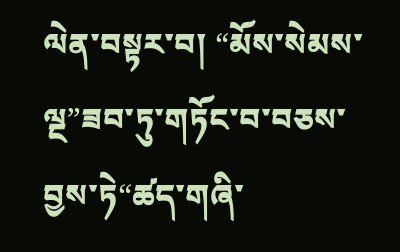ལེན་བསྟར་བ། “མོས་སེམས་ལྔ”ཟབ་ཏུ་གཏོང་བ་བཅས་བྱས་ཏེ“ཚད་གཞི་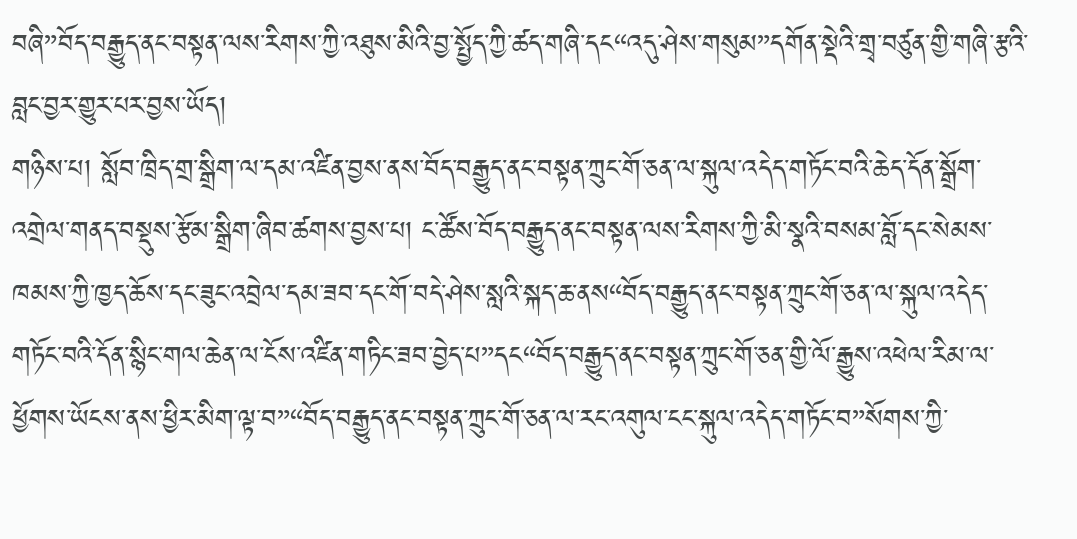བཞི”བོད་བརྒྱུད་ནང་བསྟན་ལས་རིགས་ཀྱི་འཐུས་མིའི་བྱ་སྤྱོད་ཀྱི་ཚད་གཞི་དང“འདུ་ཤེས་གསུམ”དགོན་སྡེའི་གྲྭ་བཙུན་གྱི་གཞི་རྩའི་བླང་བྱར་གྱུར་པར་བྱས་ཡོད།
གཉིས་པ། སློབ་ཁྲིད་གྲ་སྒྲིག་ལ་དམ་འཛིན་བྱས་ནས་བོད་བརྒྱུད་ནང་བསྟན་ཀྲུང་གོ་ཅན་ལ་སྐུལ་འདེད་གཏོང་བའི་ཆེད་དོན་སྒྲོག་འགྲེལ་གནད་བསྡུས་རྩོམ་སྒྲིག་ཞིབ་ཚགས་བྱས་པ། ང་ཚོས་བོད་བརྒྱུད་ནང་བསྟན་ལས་རིགས་ཀྱི་མི་སྣའི་བསམ་བློ་དང་སེམས་ཁམས་ཀྱི་ཁྱད་ཆོས་དང་ཟུང་འབྲེལ་དམ་ཟབ་དང་གོ་བདེ་ཤེས་སླའི་སྐད་ཆ་ནས“བོད་བརྒྱུད་ནང་བསྟན་ཀྲུང་གོ་ཅན་ལ་སྐུལ་འདེད་གཏོང་བའི་དོན་སྙིང་གལ་ཆེན་ལ་ངོས་འཛིན་གཏིང་ཟབ་བྱེད་པ”དང“བོད་བརྒྱུད་ནང་བསྟན་ཀྲུང་གོ་ཅན་གྱི་ལོ་རྒྱུས་འཕེལ་རིམ་ལ་ཕྱོགས་ཡོངས་ནས་ཕྱིར་མིག་ལྟ་བ”“བོད་བརྒྱུད་ནང་བསྟན་ཀྲུང་གོ་ཅན་ལ་རང་འགུལ་ངང་སྐུལ་འདེད་གཏོང་བ”སོགས་ཀྱི་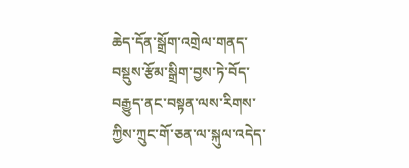ཆེད་དོན་སྒྲོག་འགྲེལ་གནད་བསྡུས་རྩོམ་སྒྲིག་བྱས་ཏེ་བོད་བརྒྱུད་ནང་བསྟན་ལས་རིགས་ཀྱིས་ཀྲུང་གོ་ཅན་ལ་སྐུལ་འདེད་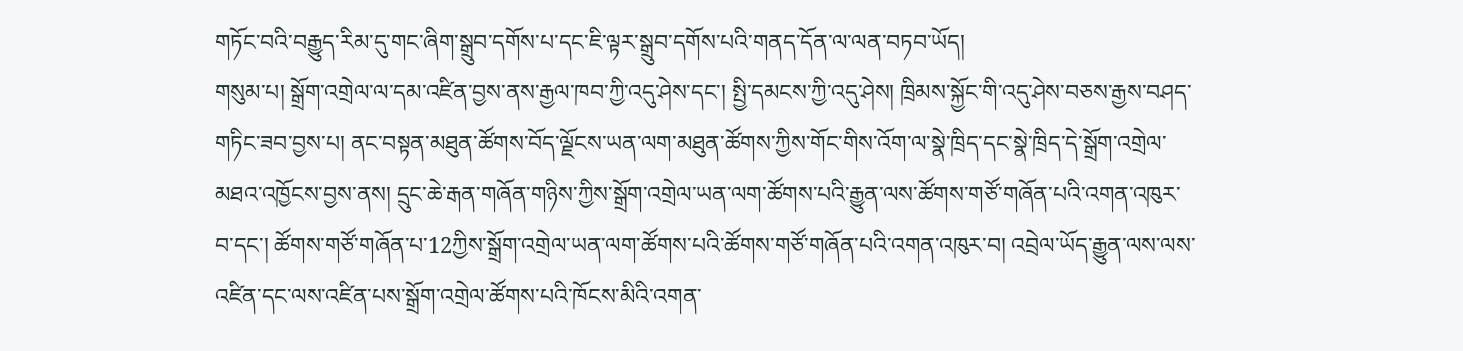གཏོང་བའི་བརྒྱུད་རིམ་དུ་གང་ཞིག་སྒྲུབ་དགོས་པ་དང་ཇི་ལྟར་སྒྲུབ་དགོས་པའི་གནད་དོན་ལ་ལན་བཏབ་ཡོད།
གསུམ་པ། སྒྲོག་འགྲེལ་ལ་དམ་འཛིན་བྱས་ནས་རྒྱལ་ཁབ་ཀྱི་འདུ་ཤེས་དང་། སྤྱི་དམངས་ཀྱི་འདུ་ཤེས། ཁྲིམས་སྐྱོང་གི་འདུ་ཤེས་བཅས་རྒྱས་བཤད་གཏིང་ཟབ་བྱས་པ། ནང་བསྟན་མཐུན་ཚོགས་བོད་ལྗོངས་ཡན་ལག་མཐུན་ཚོགས་ཀྱིས་གོང་གིས་འོག་ལ་སྣེ་ཁྲིད་དང་སྣེ་ཁྲིད་དེ་སྒྲོག་འགྲེལ་མཐའ་འཁྱོངས་བྱས་ནས། དྲུང་ཆེ་རྒན་གཞོན་གཉིས་ཀྱིས་སྒྲོག་འགྲེལ་ཡན་ལག་ཚོགས་པའི་རྒྱུན་ལས་ཚོགས་གཙོ་གཞོན་པའི་འགན་འཁུར་བ་དང་། ཚོགས་གཙོ་གཞོན་པ་12ཀྱིས་སྒྲོག་འགྲེལ་ཡན་ལག་ཚོགས་པའི་ཚོགས་གཙོ་གཞོན་པའི་འགན་འཁུར་བ། འབྲེལ་ཡོད་རྒྱུན་ལས་ལས་འཛིན་དང་ལས་འཛིན་པས་སྒྲོག་འགྲེལ་ཚོགས་པའི་ཁོངས་མིའི་འགན་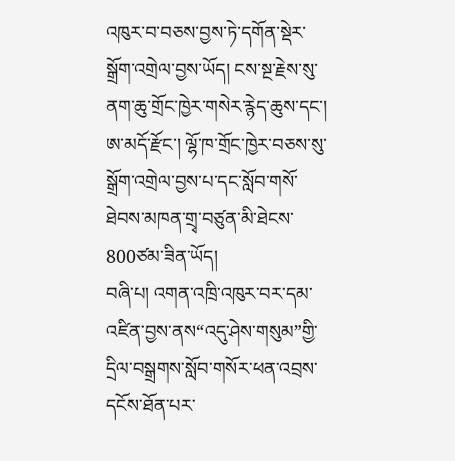འཁུར་བ་བཅས་བྱས་ཏེ་དགོན་སྡེར་སྒྲོག་འགྲེལ་བྱས་ཡོད། ངས་སྔ་རྗེས་སུ་ནག་ཆུ་གྲོང་ཁྱེར་གསེར་རྙེད་ཆུས་དང་། ཨ་མདོ་རྫོང་། ལྷོ་ཁ་གྲོང་ཁྱེར་བཅས་སུ་སྒྲོག་འགྲེལ་བྱས་པ་དང་སློབ་གསོ་ཐེབས་མཁན་གྲྭ་བཙུན་མི་ཐེངས་800ཙམ་ཟིན་ཡོད།
བཞི་པ། འགན་འཁྲི་འཁུར་བར་དམ་འཛིན་བྱས་ནས“འདུ་ཤེས་གསུམ”གྱི་དྲིལ་བསྒྲགས་སློབ་གསོར་ཕན་འབྲས་དངོས་ཐོན་པར་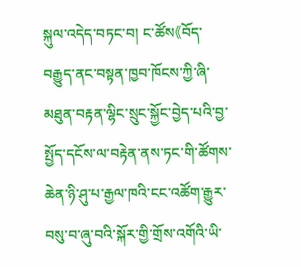སྐུལ་འདེད་བཏང་བ། ང་ཚོས《བོད་བརྒྱུད་ནང་བསྟན་ཁྱབ་ཁོངས་ཀྱི་ཞི་མཐུན་བརྟན་ལྷིང་སྲུང་སྐྱོང་བྱེད་པའི་བྱ་སྤྱོད་དངོས་ལ་བརྟེན་ནས་ཏང་གི་ཚོགས་ཆེན་ཉི་ཤུ་པ་རྒྱལ་ཁའི་ངང་འཚོག་རྒྱུར་བསུ་བ་ཞུ་བའི་སྐོར་གྱི་གྲོས་འགོའི་ཡི་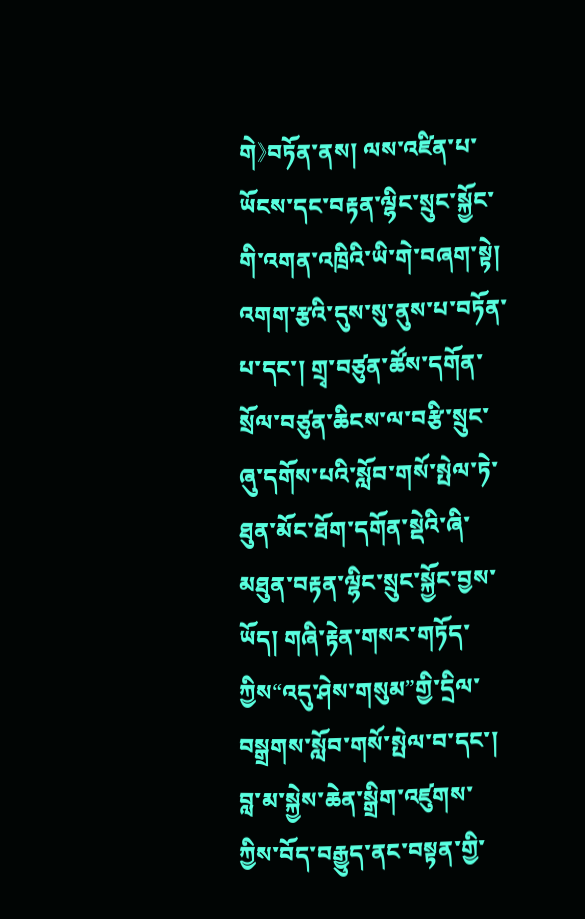གེ》བཏོན་ནས། ལས་འཛིན་པ་ཡོངས་དང་བརྟན་ལྷིང་སྲུང་སྐྱོང་གི་འགན་འཁྲིའི་ཡི་གེ་བཞག་སྟེ། འགག་རྩའི་དུས་སུ་ནུས་པ་བཏོན་པ་དང་། གྲྭ་བཙུན་ཚོས་དགོན་སྲོལ་བཙུན་ཆིངས་ལ་བརྩི་སྲུང་ཞུ་དགོས་པའི་སློབ་གསོ་སྤེལ་ཏེ་ཐུན་མོང་ཐོག་དགོན་སྡེའི་ཞི་མཐུན་བརྟན་ལྷིང་སྲུང་སྐྱོང་བྱས་ཡོད། གཞི་རྟེན་གསར་གཏོད་ཀྱིས“འདུ་ཤེས་གསུམ”གྱི་དྲིལ་བསྒྲགས་སློབ་གསོ་སྤེལ་བ་དང་། བླ་མ་སྐྱེས་ཆེན་སྒྲིག་འཛུགས་ཀྱིས་བོད་བརྒྱུད་ནང་བསྟན་གྱི་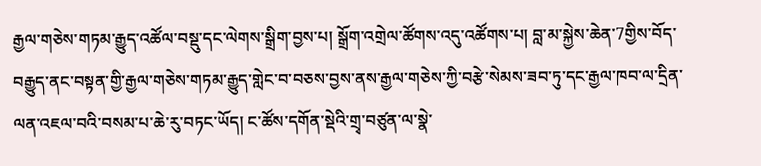རྒྱལ་གཅེས་གཏམ་རྒྱུད་འཚོལ་བསྡུ་དང་ལེགས་སྒྲིག་བྱས་པ། སྒྲོག་འགྲེལ་ཚོགས་འདུ་འཚོགས་པ། བླ་མ་སྐྱེས་ཆེན་7གྱིས་བོད་བརྒྱུད་ནང་བསྟན་གྱི་རྒྱལ་གཅེས་གཏམ་རྒྱུད་གླེང་བ་བཅས་བྱས་ནས་རྒྱལ་གཅེས་ཀྱི་བརྩེ་སེམས་ཟབ་ཏུ་དང་རྒྱལ་ཁབ་ལ་དྲིན་ལན་འཇལ་བའི་བསམ་པ་ཆེ་རུ་བཏང་ཡོད། ང་ཚོས་དགོན་སྡེའི་གྲྭ་བཙུན་ལ་སྣེ་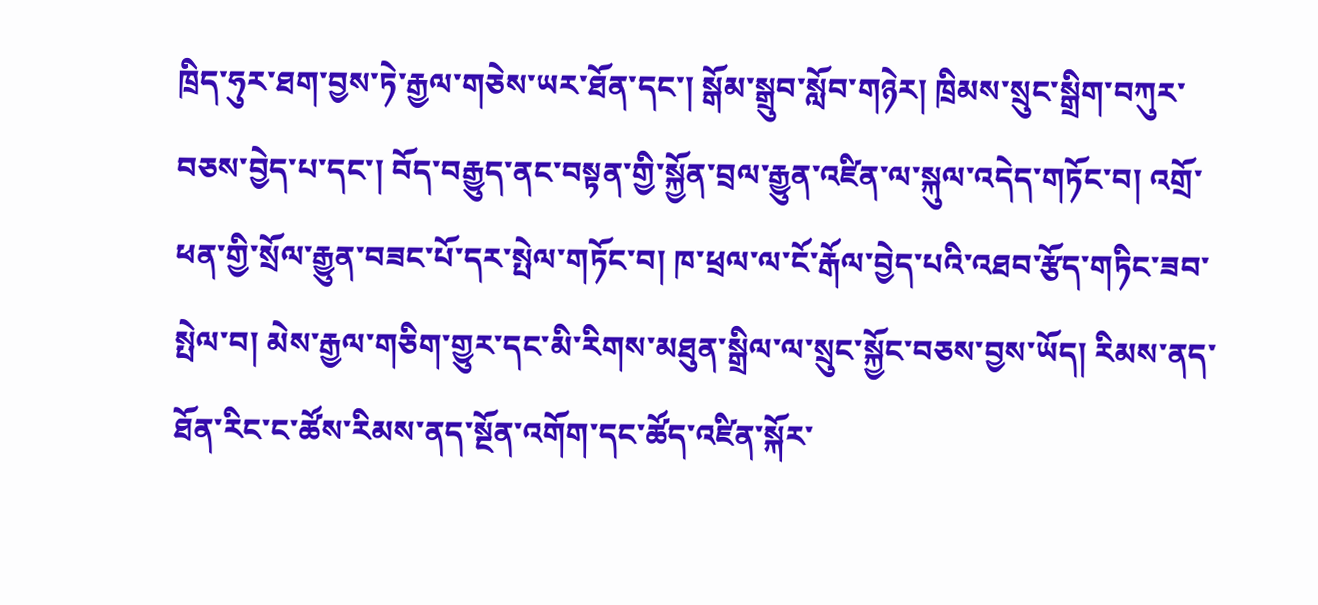ཁྲིད་ཧུར་ཐག་བྱས་ཏེ་རྒྱལ་གཅེས་ཡར་ཐོན་དང་། སྒོམ་སྒྲུབ་སློབ་གཉེར། ཁྲིམས་སྲུང་སྒྲིག་བཀུར་བཅས་བྱེད་པ་དང་། བོད་བརྒྱུད་ནང་བསྟན་གྱི་སྐྱོན་བྲལ་རྒྱུན་འཛིན་ལ་སྐུལ་འདེད་གཏོང་བ། འགྲོ་ཕན་གྱི་སྲོལ་རྒྱུན་བཟང་པོ་དར་སྤེལ་གཏོང་བ། ཁ་ཕྲལ་ལ་ངོ་རྒོལ་བྱེད་པའི་འཐབ་རྩོད་གཏིང་ཟབ་སྤེལ་བ། མེས་རྒྱལ་གཅིག་གྱུར་དང་མི་རིགས་མཐུན་སྒྲིལ་ལ་སྲུང་སྐྱོང་བཅས་བྱས་ཡོད། རིམས་ནད་ཐོན་རིང་ང་ཚོས་རིམས་ནད་སྔོན་འགོག་དང་ཚོད་འཛིན་སྐོར་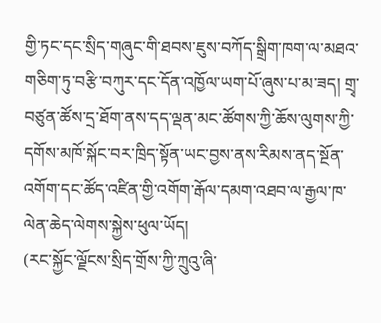གྱི་ཏང་དང་སྲིད་གཞུང་གི་ཐབས་ཇུས་བཀོད་སྒྲིག་ཁག་ལ་མཐའ་གཅིག་ཏུ་བརྩི་བཀུར་དང་དོན་འཁྱོལ་ཡག་པོ་ཞུས་པ་མ་ཟད། གྲྭ་བཙུན་ཚོས་དྲ་ཐོག་ནས་དད་ལྡན་མང་ཚོགས་ཀྱི་ཆོས་ལུགས་ཀྱི་དགོས་མཁོ་སྐོང་བར་ཁྲིད་སྟོན་ཡང་བྱས་ནས་རིམས་ནད་སྔོན་འགོག་དང་ཚོད་འཛིན་གྱི་འགོག་རྒོལ་དམག་འཐབ་ལ་རྒྱལ་ཁ་ལེན་ཆེད་ལེགས་སྐྱེས་ཕུལ་ཡོད།
(རང་སྐྱོང་ལྗོངས་སྲིད་གྲོས་ཀྱི་ཀྲུའུ་ཞི་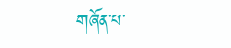གཞོན་པ་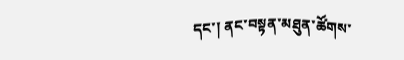དང་། ནང་བསྟན་མཐུན་ཚོགས་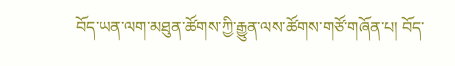བོད་ཡན་ལག་མཐུན་ཚོགས་ཀྱི་རྒྱུན་ལས་ཚོགས་གཙོ་གཞོན་པ། བོད་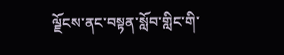ལྗོངས་ནང་བསྟན་སློབ་གླིང་གི་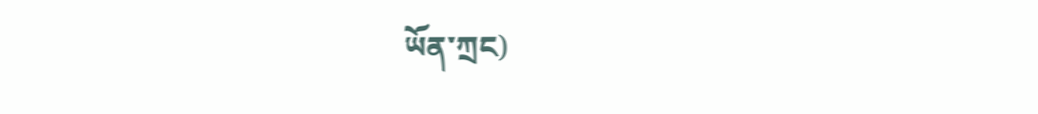ཡོན་ཀྲང)